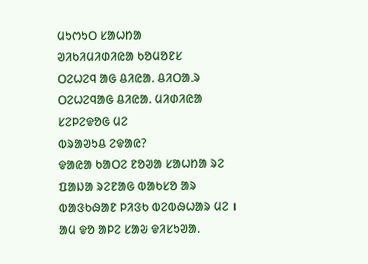ᱢᱩᱬᱩᱛ ᱥᱟᱦᱴᱟ
ᱣᱤᱠᱤᱢᱤᱰᱤᱭᱟ ᱠᱚᱢᱚᱱᱥ
ᱛᱮᱦᱮᱧ ᱟᱜ ᱪᱤᱭᱟ. ᱪᱤᱛᱟᱹᱨ
ᱛᱮᱦᱮᱧᱟᱜ ᱪᱤᱭᱟ. ᱢᱤᱰᱤᱭᱟ
ᱥᱮᱞᱮᱫᱚᱜ ᱢᱮ
ᱵᱨᱟᱣᱩᱪ ᱮᱫᱟᱭ?
ᱫᱟᱭᱟ ᱠᱟᱛᱮ ᱱᱚᱣᱟ ᱥᱟᱦᱴᱟ ᱨᱮ ᱯᱟᱡᱟ ᱨᱮᱱᱟᱜ ᱵᱟᱠᱥᱚ ᱟᱨ ᱵᱟᱝᱠᱷᱟᱱ ᱞᱤᱝᱠ ᱵᱮᱵᱷᱦᱟᱨ ᱢᱮ । ᱟᱢ ᱫᱚ ᱟᱞᱮ ᱥᱟᱶ ᱫᱤᱥᱩᱣᱟ.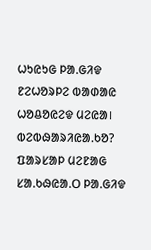ᱦᱩᱭᱩᱜ ᱞᱟ.ᱜᱤᱫ ᱱᱮᱦᱚᱨᱞᱮ ᱵᱟᱰᱟᱭ ᱦᱚᱪᱚᱭᱮᱫ ᱢᱮᱭᱟ।
ᱵᱮᱵᱷᱟᱨᱤᱭᱟ.ᱠᱚ?
ᱯᱟᱨᱥᱟᱞ ᱢᱮᱱᱟᱜ ᱥᱟ.ᱠᱷᱭᱟ.ᱛ ᱞᱟ.ᱜᱤᱫ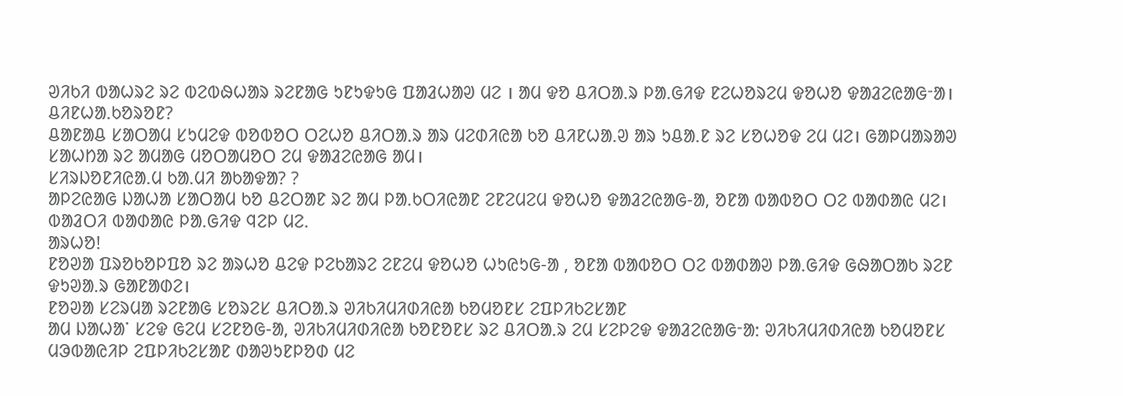ᱣᱤᱠᱤ ᱵᱟᱦᱨᱮ ᱨᱮ ᱵᱮᱵᱷᱦᱟᱨ ᱨᱮᱱᱟᱜ ᱩᱱᱩᱫᱩᱜ ᱯᱟᱲᱦᱟᱣ ᱢᱮ । ᱟᱢ ᱫᱚ ᱪᱤᱛᱟ.ᱨ ᱞᱟ.ᱜᱤᱫ ᱱᱮᱦᱚᱨᱮᱢ ᱫᱚᱦᱚ ᱫᱟᱲᱮᱭᱟᱜᱼᱟ।
ᱪᱤᱱᱦᱟ.ᱠᱚᱨᱚᱱ?
ᱪᱟᱱᱟᱪ ᱥᱟᱛᱟᱢ ᱥᱩᱢᱮᱫ ᱵᱚᱵᱚᱛ ᱛᱮᱦᱚ ᱪᱤᱛᱟᱹᱨ ᱟᱨ ᱢᱮᱰᱤᱭᱟ ᱠᱚ ᱪᱤᱱᱦᱟ.ᱣ ᱟᱨ ᱩᱪᱟ.ᱱ ᱨᱮ ᱥᱚᱦᱚᱫ ᱮᱢ ᱢᱮ। ᱜᱟᱞᱢᱟᱨᱟᱣ ᱥᱟᱦᱴᱟ ᱨᱮ ᱟᱢᱟᱜ ᱢᱚᱛᱟᱢᱚᱛ ᱮᱢ ᱫᱟᱲᱮᱭᱟᱜ ᱟᱢ।
ᱥᱤᱨᱡᱚᱱᱤᱭᱟ.ᱢ ᱠᱟ.ᱢᱤ ᱟᱠᱟᱫᱟ? ?
ᱟᱞᱮᱭᱟᱜ ᱡᱟᱦᱟ ᱥᱟᱛᱟᱢ ᱠᱚ ᱪᱮᱛᱟᱱ ᱨᱮ ᱟᱢ ᱞᱟ.ᱠᱛᱤᱭᱟᱱ ᱮᱱᱮᱢᱮᱢ ᱫᱚᱦᱚ ᱫᱟᱲᱮᱭᱟᱜ-ᱟ, ᱚᱱᱟ ᱵᱟᱵᱚᱛ ᱛᱮ ᱵᱟᱰᱟᱭ ᱢᱮ। ᱵᱟᱲᱛᱤ ᱵᱟᱰᱟᱭ ᱞᱟ.ᱜᱤᱫ ᱧᱮᱞ ᱢᱮ.
ᱟᱨᱦᱚ!
ᱱᱚᱣᱟ ᱯᱨᱚᱠᱚᱞᱯᱚ ᱨᱮ ᱟᱨᱦᱚ ᱪᱮᱫ ᱞᱮᱠᱟᱨᱮ ᱮᱱᱮᱢ ᱫᱚᱦᱚ ᱦᱩᱭᱩᱜ-ᱟ , ᱚᱱᱟ ᱵᱟᱵᱚᱛ ᱛᱮ ᱵᱟᱰᱟᱣ ᱞᱟ.ᱜᱤᱫ ᱜᱷᱟᱛᱟᱠ ᱨᱮᱱ ᱫᱩᱣᱟ.ᱨ ᱜᱟᱱᱟᱰᱮ।
ᱱᱚᱣᱟ ᱥᱮᱨᱢᱟ ᱨᱮᱱᱟᱜ ᱥᱚᱨᱮᱥ ᱪᱤᱛᱟᱹᱨ ᱣᱤᱠᱤᱢᱤᱰᱤᱭᱟ ᱠᱚᱢᱚᱱᱥ ᱮᱯᱞᱤᱠᱮᱥᱟᱱ
ᱟᱢ ᱡᱟᱦᱟᱸ ᱥᱮᱫ ᱜᱮᱢ ᱥᱮᱱᱚᱜ-ᱟ, ᱣᱤᱠᱤᱢᱤᱰᱤᱭᱟ ᱠᱚᱱᱚᱱᱥ ᱨᱮ ᱪᱤᱛᱟᱹᱨ ᱮᱢ ᱥᱮᱞᱮᱫ ᱫᱟᱲᱮᱭᱟᱜᱼᱟ: ᱣᱤᱠᱤᱢᱤᱰᱤᱭᱟ ᱠᱚᱢᱚᱱᱥ ᱢᱳᱵᱟᱭᱤᱞ ᱮᱯᱞᱤᱠᱮᱥᱟᱱ ᱰᱟᱣᱩᱱᱞᱚᱰ ᱢᱮ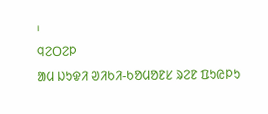᱾
ᱧᱮᱛᱮᱞ
ᱟᱢ ᱡᱩᱫᱤ ᱣᱤᱠᱤ-ᱠᱚᱢᱚᱱᱥ ᱨᱮᱱ ᱯᱩᱭᱞᱩ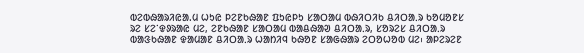ᱵᱮᱵᱷᱟᱨᱤᱭᱟ.ᱢ ᱦᱩᱭ ᱞᱮᱱᱠᱷᱟᱱ ᱯᱩᱭᱞᱩ ᱥᱟᱛᱟᱢ ᱵᱷᱤᱛᱤᱠ ᱪᱤᱛᱟᱹᱨ ᱠᱚᱢᱚᱱᱥ ᱨᱮ ᱥᱮᱸᱫᱽᱨᱟᱭ ᱢᱮ, ᱮᱱᱠᱷᱟᱱ ᱥᱟᱛᱟᱢ ᱵᱟᱪᱷᱟᱣ ᱪᱤᱛᱟᱹᱨ, ᱥᱚᱨᱮᱥ ᱪᱤᱛᱟᱹᱨ ᱵᱟᱝᱠᱷᱟᱱ ᱫᱟᱢᱟᱱ ᱪᱤᱛᱟᱹᱨ ᱦᱟᱴᱤᱧ ᱠᱷᱚᱱ ᱥᱟᱜᱷᱟᱨ ᱮᱛᱚᱦᱚᱵ ᱢᱮ᱾ ᱟᱞᱮᱨᱮᱱ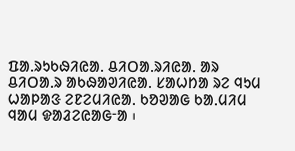ᱯᱟ.ᱨᱩᱠᱷᱤᱭᱟ. ᱪᱤᱛᱟ.ᱨᱤᱭᱟ. ᱟᱨ ᱪᱤᱛᱟᱹᱨ ᱟᱠᱷᱟᱣᱤᱭᱟ. ᱥᱟᱦᱴᱟ ᱨᱮ ᱧᱩᱢ ᱦᱟᱞᱟᱝ ᱮᱱᱮᱢᱤᱭᱟᱹ ᱠᱚᱣᱟᱜ ᱠᱟᱹᱢᱤᱢ ᱧᱟᱢ ᱫᱟᱲᱮᱭᱟᱜᱼᱟ ᱾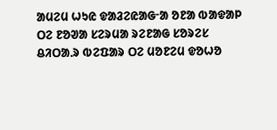ᱟᱢᱮᱢ ᱦᱩᱭ ᱫᱟᱲᱮᱭᱟᱜᱼᱟ ᱚᱱᱟ ᱵᱟᱫᱟᱞ ᱛᱮ ᱱᱚᱣᱟ ᱥᱮᱨᱢᱟ ᱨᱮᱱᱟᱜ ᱥᱚᱨᱮᱥ ᱪᱤᱛᱟᱹᱨ ᱵᱮᱯᱟᱨ ᱛᱮ ᱢᱚᱱᱮᱢ ᱫᱚᱦᱚ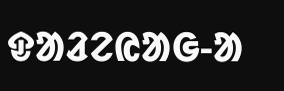ᱫᱟᱲᱮᱭᱟᱜ-ᱟ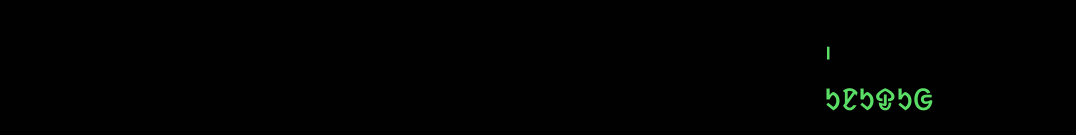᱾
ᱩᱱᱩᱫᱩᱜ